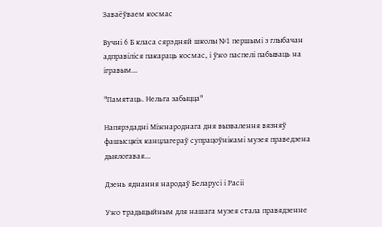Заваёўваем космас

Вучні 6 Б класа сярэдняй школы №1 першымі з глыбачан адправіліся пакараць космас, і ўжо паспелі пабываць на ігравым...

"Памятаць. Нельга забыцца"

Напярэдадні Міжнароднага дня вызвалення вязняў фашысцкіх канцлагераў супрацоўнікамі музея праведзена дыялогавая...

Дзень яднання народаў Беларусі і Расіі

Ужо традыцыйным для нашага музея стала правядзенне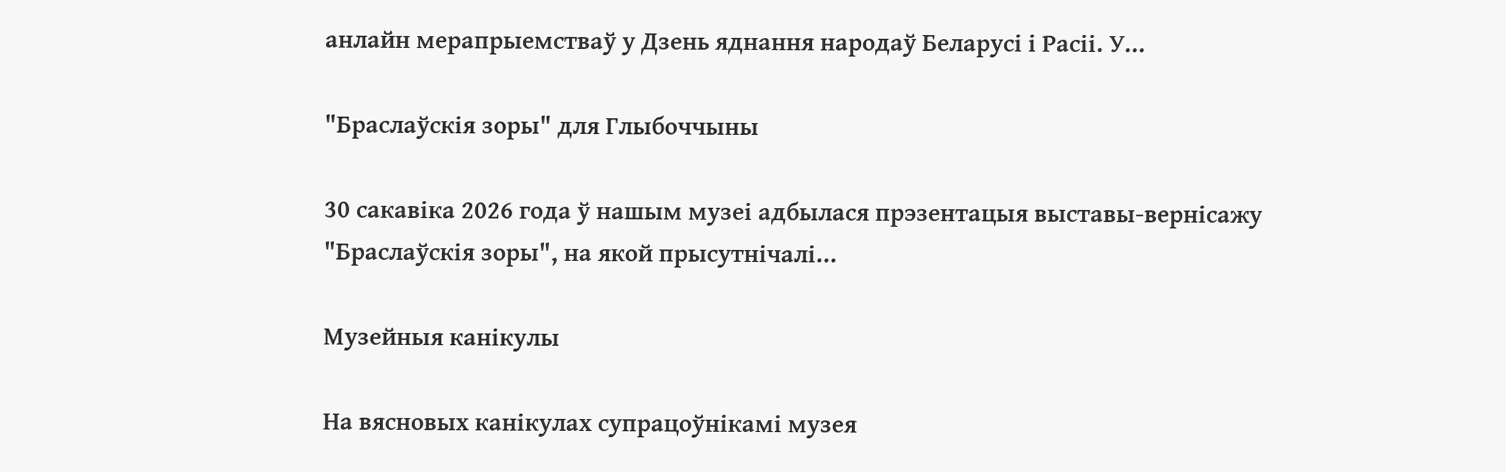анлайн мерапрыемстваў у Дзень яднання народаў Беларусі і Расіі. У...

"Браслаўскія зоры" для Глыбоччыны

30 сакавіка 2026 года ў нашым музеі адбылася прэзентацыя выставы-вернісажу "Браслаўскія зоры", на якой прысутнічалі...

Музейныя канікулы

На вясновых канікулах супрацоўнікамі музея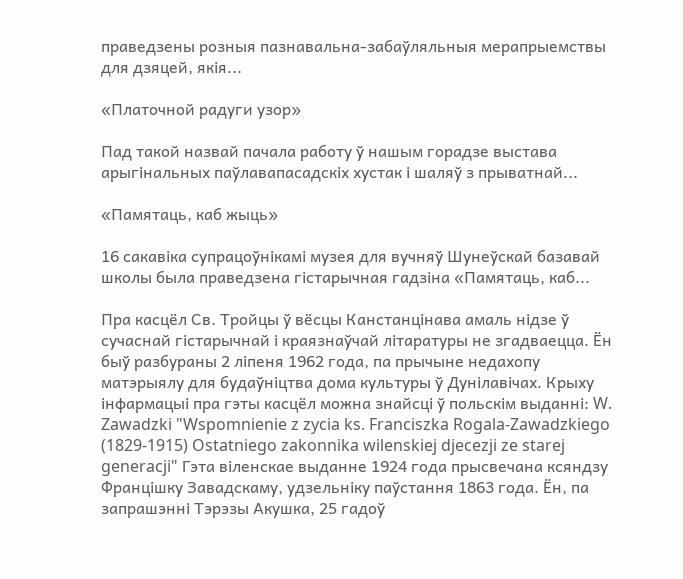праведзены розныя пазнавальна-забаўляльныя мерапрыемствы для дзяцей, якія...

«Платочной радуги узор»

Пад такой назвай пачала работу ў нашым горадзе выстава арыгінальных паўлавапасадскіх хустак і шаляў з прыватнай...

«Памятаць, каб жыць»

16 сакавіка супрацоўнікамі музея для вучняў Шунеўскай базавай школы была праведзена гістарычная гадзіна «Памятаць, каб...

Пра касцёл Св. Тройцы ў вёсцы Канстанцінава амаль нідзе ў сучаснай гістарычнай і краязнаўчай літаратуры не згадваецца. Ён быў разбураны 2 ліпеня 1962 года, па прычыне недахопу матэрыялу для будаўніцтва дома культуры ў Дунілавічах. Крыху інфармацыі пра гэты касцёл можна знайсці ў польскім выданні: W. Zawadzki "Wspomnienie z zycia ks. Franciszka Rogala-Zawadzkiego (1829-1915) Ostatniego zakonnika wilenskiej djecezji ze starej generacji" Гэта віленскае выданне 1924 года прысвечана ксяндзу Францішку Завадскаму, удзельніку паўстання 1863 года. Ён, па запрашэнні Тэрэзы Акушка, 25 гадоў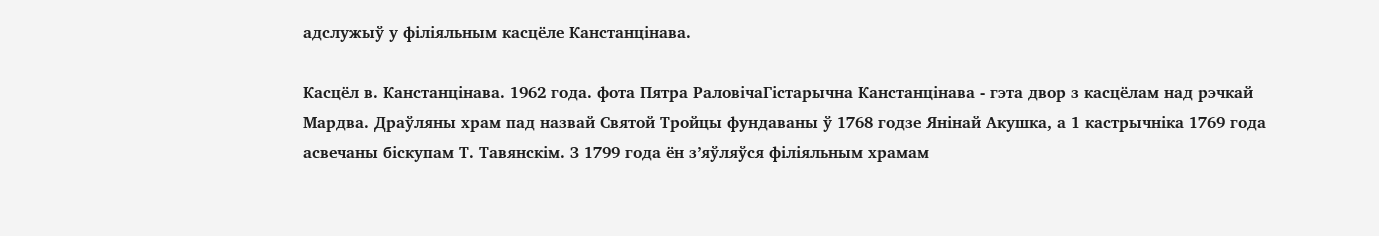адслужыў у філіяльным касцёле Канстанцінава.

Касцёл в. Канстанцінава. 1962 года. фота Пятра РаловічаГістарычна Канстанцінава - гэта двор з касцёлам над рэчкай Мардва. Драўляны храм пад назвай Святой Тройцы фундаваны ў 1768 годзе Янінай Акушка, а 1 кастрычніка 1769 года асвечаны біскупам Т. Тавянскім. З 1799 года ён з’яўляўся філіяльным храмам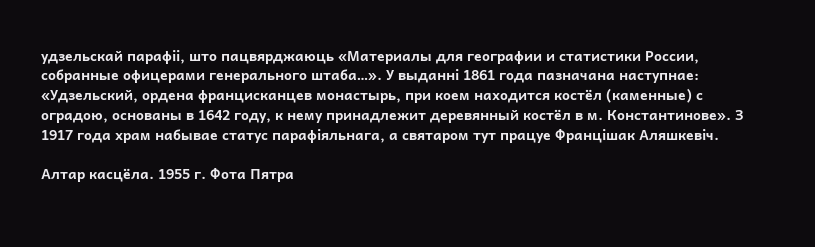удзельскай парафіі, што пацвярджаюць «Материалы для географии и статистики России, собранные офицерами генерального штаба…». У выданні 1861 года пазначана наступнае: «Удзельский, ордена францисканцев монастырь, при коем находится костёл (каменные) с оградою, основаны в 1642 году, к нему принадлежит деревянный костёл в м. Константинове». З 1917 года храм набывае статус парафіяльнага, а святаром тут працуе Францішак Аляшкевіч.

Алтар касцёла. 1955 г. Фота Пятра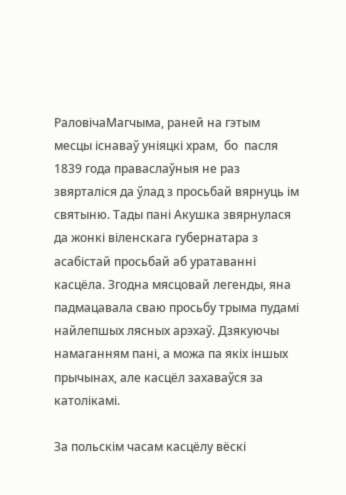РаловічаМагчыма, раней на гэтым месцы існаваў уніяцкі храм,  бо  пасля 1839 года праваслаўныя не раз звярталіся да ўлад з просьбай вярнуць ім святыню. Тады пані Акушка звярнулася да жонкі віленскага губернатара з асабістай просьбай аб уратаванні касцёла. Згодна мясцовай легенды, яна падмацавала сваю просьбу трыма пудамі найлепшых лясных арэхаў. Дзякуючы намаганням пані, а можа па якіх іншых прычынах, але касцёл захаваўся за католікамі.

За польскім часам касцёлу вёскі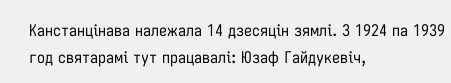Канстанцінава належала 14 дзесяцін зямлі. З 1924 па 1939 год святарамі тут працавалі: Юзаф Гайдукевіч,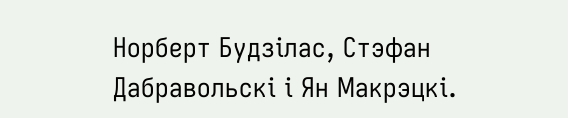Норберт Будзілас, Стэфан Дабравольскі і Ян Макрэцкі.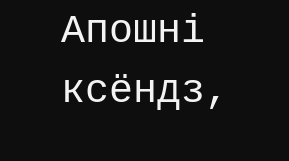Апошні ксёндз,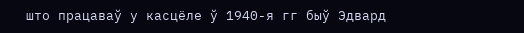што працаваў у касцёле ў 1940-я гг быў Эдвард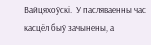Вайцяхоўскі.  У пасляваенны час касцёл быў зачынены, а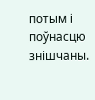потым і поўнасцю знішчаны.